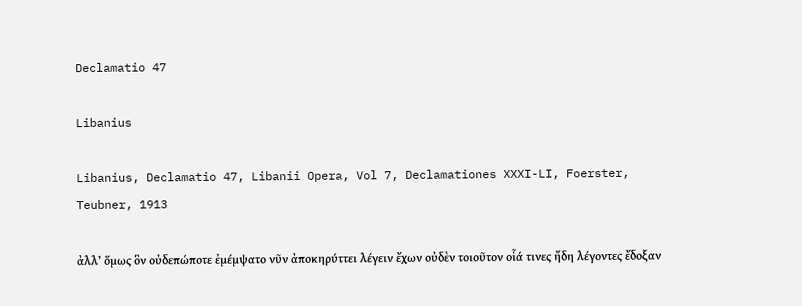Declamatio 47

Libanius

Libanius, Declamatio 47, Libanii Opera, Vol 7, Declamationes XXXI-LI, Foerster, Teubner, 1913

ἀλλ’ ὅμως ὃν οὐδεπώποτε ἐμέμψατο νῦν ἀποκηρύττει λέγειν ἔχων οὐδὲν τοιοῦτον οἷά τινες ἤδη λέγοντες ἔδοξαν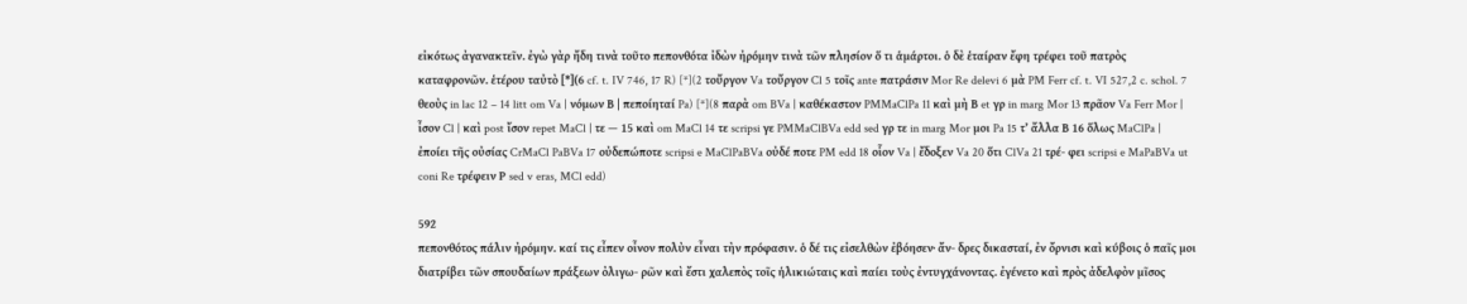εἰκότως ἀγανακτεῖν. ἐγὼ γὰρ ἤδη τινὰ τοῦτο πεπονθότα ἰδὼν ἠρόμην τινὰ τῶν πλησίον ὅ τι ἁμάρτοι. ὁ δὲ ἑταίραν ἔφη τρέφει τοῦ πατρὸς καταφρονῶν. ἑτέρου ταὐτὸ [*](6 cf. t. IV 746, 17 R) [*](2 τοὔργον Va τοὔργον Cl 5 τοῖς ante πατράσιν Mor Re delevi 6 μὰ PM Ferr cf. t. VI 527,2 c. schol. 7 θεοὺς in lac 12 – 14 litt om Va | νόμων Β | πεποίηταί Pa) [*](8 παρὰ om BVa | καθέκαστον PMMaClPa 11 καὶ μὴ Β et γρ in marg Mor 13 πρᾶον Va Ferr Mor | ἶσον Cl | καὶ post ἴσον repet MaCl | τε — 15 καὶ om MaCl 14 τε scripsi γε PMMaClBVa edd sed γρ τε in marg Mor μοι Pa 15 τ’ ἄλλα Β 16 ὅλως MaClPa | ἐποίει τῆς οὐσίας CrMaCl PaBVa 17 οὐδεπώποτε scripsi e MaClPaBVa οὐδέ ποτε PM edd 18 οἷον Va | ἔδοξεν Va 20 ὅτι ClVa 21 τρέ- φει scripsi e MaPaBVa ut coni Re τρέφειν Ρ sed v eras, MCl edd)

592
πεπονθότος πάλιν ἠρόμην. καί τις εἶπεν οἶνον πολὺν εἶναι τὴν πρόφασιν. ὁ δέ τις εἰσελθὼν ἐβόησεν· ἄν- δρες δικασταί, ἐν ὄρνισι καὶ κύβοις ὁ παῖς μοι διατρίβει τῶν σπουδαίων πράξεων ὀλιγω- ρῶν καὶ ἔστι χαλεπὸς τοῖς ἡλικιώταις καὶ παίει τοὺς ἐντυγχάνοντας. ἐγένετο καὶ πρὸς ἀδελφὸν μῖσος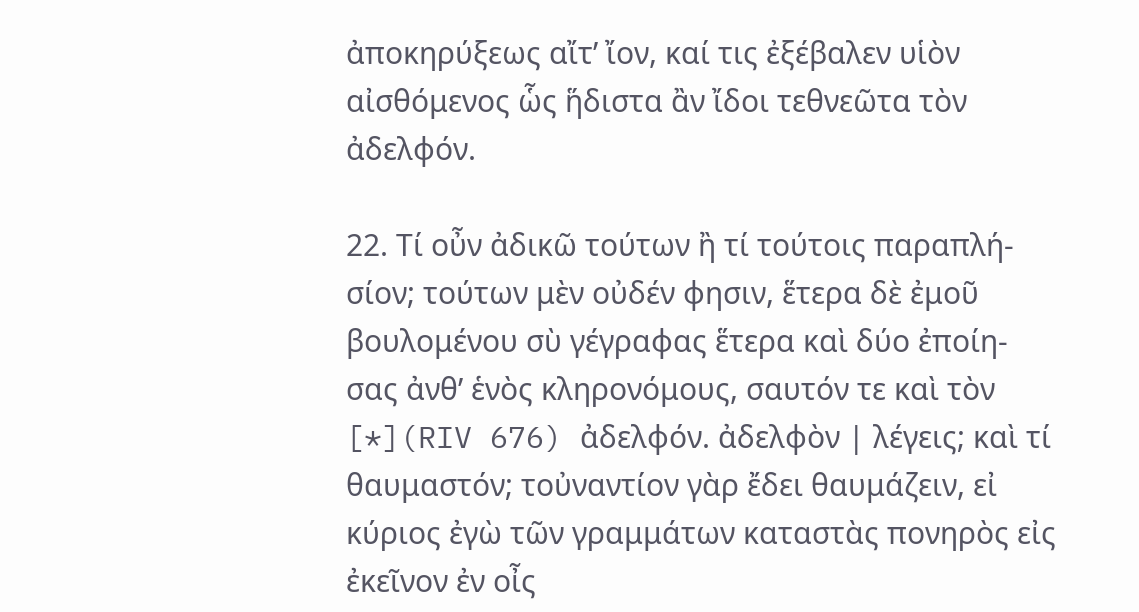ἀποκηρύξεως αἴτ’ ἴον, καί τις ἐξέβαλεν υἱὸν αἰσθόμενος ὧς ἥδιστα ἂν ἴδοι τεθνεῶτα τὸν ἀδελφόν.

22. Τί οὖν ἀδικῶ τούτων ἢ τί τούτοις παραπλή- σίον; τούτων μὲν οὐδέν φησιν, ἕτερα δὲ ἐμοῦ βουλομένου σὺ γέγραφας ἕτερα καὶ δύο ἐποίη- σας ἀνθ’ ἑνὸς κληρονόμους, σαυτόν τε καὶ τὸν [*](RIV 676) ἀδελφόν. ἀδελφὸν | λέγεις; καὶ τί θαυμαστόν; τοὐναντίον γὰρ ἔδει θαυμάζειν, εἰ κύριος ἐγὼ τῶν γραμμάτων καταστὰς πονηρὸς εἰς ἐκεῖνον ἐν οἶς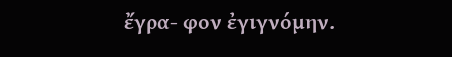ἔγρα- φον ἐγιγνόμην.